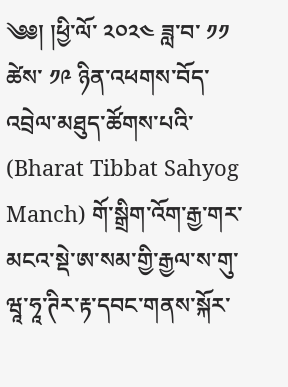༄༅། །ཕྱི་ལོ་ ༢༠༢༤ ཟླ་བ་ ༡༡ ཚེས་ ༡༩ ཉིན་འཕགས་བོད་འབྲེལ་མཐུད་ཚོགས་པའི་ (Bharat Tibbat Sahyog Manch) གོ་སྒྲིག་འོག་རྒྱ་གར་མངའ་སྡེ་ཨ་སམ་གྱི་རྒྱལ་ས་གུ་ཝཱ་ཧཱ་ཊིར་རྟ་དབང་གནས་སྐོར་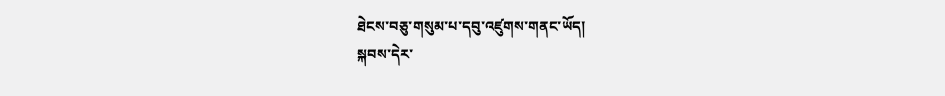ཐེངས་བཅུ་གསུམ་པ་དབུ་འཛུགས་གནང་ཡོད།
སྐབས་དེར་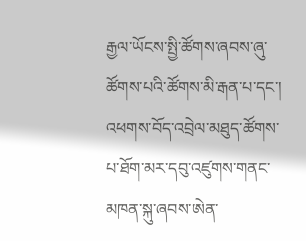རྒྱལ་ཡོངས་སྤྱི་ཚོགས་ཞབས་ཞུ་ཚོགས་པའི་ཚོགས་མི་རྒན་པ་དང་། འཕགས་བོད་འབྲེལ་མཐུད་ཚོགས་པ་ཐོག་མར་དབུ་འཛུགས་གནང་མཁན་སྐུ་ཞབས་ཨེན་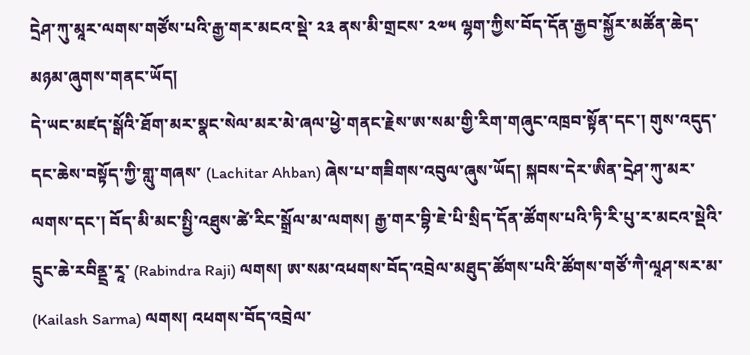དྲེཤ་ཀུ་མཱར་ལགས་གཙོས་པའི་རྒྱ་གར་མངའ་སྡེ་ ༢༣ ནས་མི་གྲངས་ ༢༧༥ ལྷག་ཀྱིས་བོད་དོན་རྒྱབ་སྐྱོར་མཚོན་ཆེད་མཉམ་ཞུགས་གནང་ཡོད།
དེ་ཡང་མཛད་སྒོའི་ཐོག་མར་སྣང་སེལ་མར་མེ་ཞལ་ཕྱེ་གནང་རྗེས་ཨ་སམ་གྱི་རིག་གཞུང་འཁྲབ་སྟོན་དང་། གུས་འདུད་དང་ཆེས་བསྟོད་ཀྱི་གླུ་གཞས་ (Lachitar Ahban) ཞེས་པ་གཟིགས་འབུལ་ཞུས་ཡོད། སྐབས་དེར་ཨིན་དྲེཤ་ཀུ་མར་ལགས་དང་། བོད་མི་མང་སྤྱི་འཐུས་ཚེ་རིང་སྒྲོལ་མ་ལགས། རྒྱ་གར་བྷི་ཇེ་པི་སྲིད་དོན་ཚོགས་པའི་ཏི་རི་པུ་ར་མངའ་སྡེའི་དྲུང་ཆེ་རབིནྡྲ་རཱ་ (Rabindra Raji) ལགས། ཨ་སམ་འཕགས་བོད་འབྲེལ་མཐུད་ཚོགས་པའི་ཚོགས་གཙོ་ཀཻ་ལཱཤ་སར་མ་ (Kailash Sarma) ལགས། འཕགས་བོད་འབྲེལ་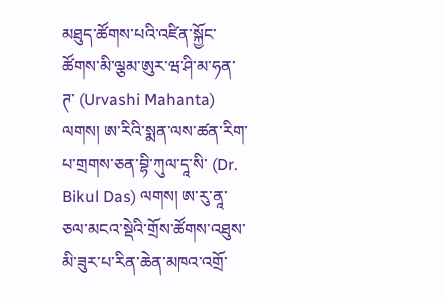མཐུད་ཚོགས་པའི་འཛིན་སྐྱོང་ཚོགས་མི་ལྕམ་ཨུར་ཝ་ཤི་མ་ཧན་ཊ་ (Urvashi Mahanta) ལགས། ཨ་རིའི་སྨན་ལས་ཚན་རིག་པ་གྲགས་ཅན་བྷི་ཀུལ་དཱ་སི་ (Dr. Bikul Das) ལགས། ཨ་རུ་ནཱ་ཅལ་མངའ་སྡེའི་གྲོས་ཚོགས་འཐུས་མི་ཟུར་པ་རིན་ཆེན་མཁའ་འགྲོ་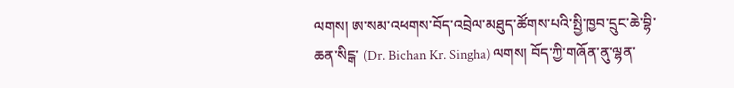ལགས། ཨ་སམ་འཕགས་བོད་འབྲེལ་མཐུད་ཚོགས་པའི་སྤྱི་ཁྱབ་དྲུང་ཆེ་བྷི་ཆན་སིངྒ་ (Dr. Bichan Kr. Singha) ལགས། བོད་ཀྱི་གཞོན་ནུ་ལྷན་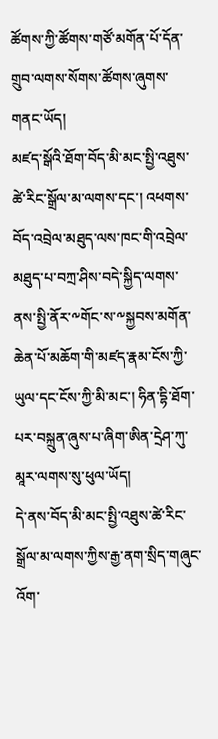ཚོགས་ཀྱི་ཚོགས་གཙོ་མགོན་པོ་དོན་གྲུབ་ལགས་སོགས་ཚོགས་ཞུགས་གནང་ཡོད།
མཛད་སྒོའི་ཐོག་བོད་མི་མང་སྤྱི་འཐུས་ཚེ་རིང་སྒྲོལ་མ་ལགས་དང་། འཕགས་བོད་འབྲེལ་མཐུད་ལས་ཁང་གི་འབྲེལ་མཐུད་པ་བཀྲ་ཤིས་བདེ་སྐྱིད་ལགས་ནས་སྤྱི་ནོར་༸གོང་ས་༸སྐྱབས་མགོན་ཆེན་པོ་མཆོག་གི་མཛད་རྣམ་ངོས་ཀྱི་ཡུལ་དང་ངོས་ཀྱི་མི་མང་། ཧིན་དྷི་ཐོག་པར་བསྐྲུན་ཞུས་པ་ཞིག་ཨིན་དྲེཤ་ཀུ་མཱར་ལགས་སུ་ཕུལ་ཡོད།
དེ་ནས་བོད་མི་མང་སྤྱི་འཐུས་ཚེ་རིང་སྒྲོལ་མ་ལགས་ཀྱིས་རྒྱ་ནག་སྲིད་གཞུང་འོག་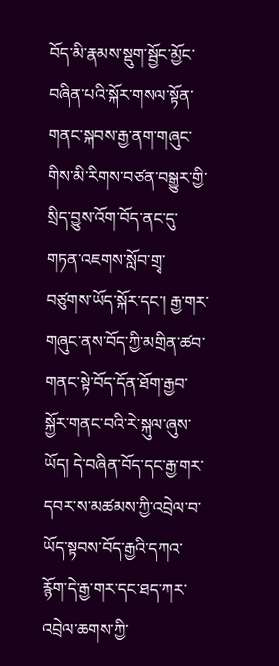བོད་མི་རྣམས་སྡུག་སྦྱོང་མྱོང་བཞིན་པའི་སྐོར་གསལ་སྟོན་གནང་སྐབས་རྒྱ་ནག་གཞུང་གིས་མི་རིགས་བཙན་བསྒྱུར་གྱི་སྲིད་བྱུས་འོག་བོད་ནང་དུ་གཏན་འཇགས་སློབ་གྲྭ་བཙུགས་ཡོད་སྐོར་དང་། རྒྱ་གར་གཞུང་ནས་བོད་ཀྱི་མགྲིན་ཚབ་གནང་སྟེ་བོད་དོན་ཐོག་རྒྱབ་སྐྱོར་གནང་བའི་རེ་སྐུལ་ཞུས་ཡོད། དེ་བཞིན་བོད་དང་རྒྱ་གར་དབར་ས་མཚམས་ཀྱི་འབྲེལ་བ་ཡོད་སྟབས་བོད་རྒྱའི་དཀའ་རྙོག་དེ་རྒྱ་གར་དང་ཐད་ཀར་འབྲེལ་ཆགས་ཀྱི་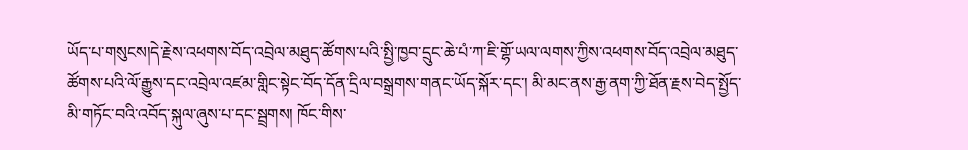ཡོད་པ་གསུངས།དེ་རྗེས་འཕགས་བོད་འབྲེལ་མཐུད་ཚོགས་པའི་སྤྱི་ཁྱབ་དྲུང་ཆེ་པཾ་ཀ་ཇི་གྷོ་ཡལ་ལགས་ཀྱིས་འཕགས་བོད་འབྲེལ་མཐུད་ཚོགས་པའི་ལོ་རྒྱུས་དང་འབྲེལ་འཛམ་གླིང་སྟེང་བོད་དོན་དྲིལ་བསྒྲགས་གནང་ཡོད་སྐོར་དང་། མི་མང་ནས་རྒྱ་ནག་ཀྱི་ཐོན་རྗས་བེད་སྤྱོད་མི་གཏོང་བའི་འབོད་སྐུལ་ཞུས་པ་དང་སྦྲགས། ཁོང་གིས་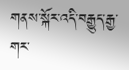གནས་སྐོར་འདི་བརྒྱུད་རྒྱ་གར་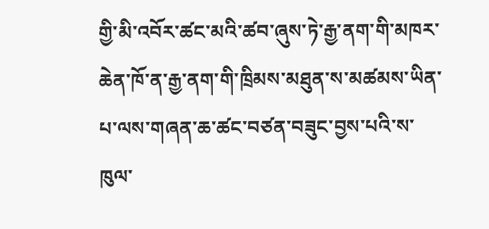གྱི་མི་འབོར་ཚང་མའི་ཚབ་ཞུས་ཏེ་རྒྱ་ནག་གི་མཁར་ཆེན་ཁོ་ན་རྒྱ་ནག་གི་ཁྲིམས་མཐུན་ས་མཚམས་ཡིན་པ་ལས་གཞན་ཆ་ཚང་བཙན་བཟུང་བྱས་པའི་ས་ཁུལ་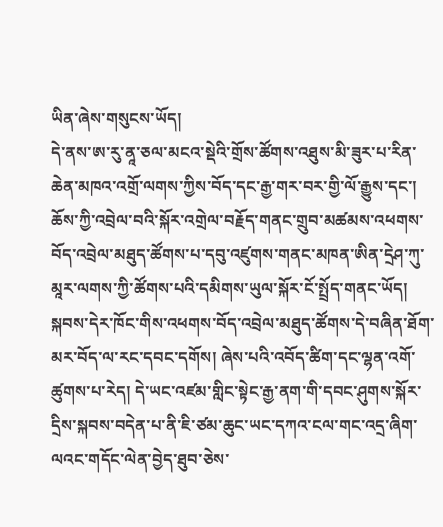ཡིན་ཞེས་གསུངས་ཡོད།
དེ་ནས་ཨ་རུ་ནཱ་ཅལ་མངའ་སྡེའི་གྲོས་ཚོགས་འཐུས་མི་ཟུར་པ་རིན་ཆེན་མཁའ་འགྲོ་ལགས་ཀྱིས་བོད་དང་རྒྱ་གར་བར་གྱི་ལོ་རྒྱུས་དང་། ཆོས་ཀྱི་འབྲེལ་བའི་སྐོར་འགྲེལ་བརྗོད་གནང་གྲུབ་མཚམས་འཕགས་བོད་འབྲེལ་མཐུད་ཚོགས་པ་དབུ་འཛུགས་གནང་མཁན་ཨིན་དྲེཤ་ཀུ་མཱར་ལགས་ཀྱི་ཚོགས་པའི་དམིགས་ཡུལ་སྐོར་ངོ་སྤྲོད་གནང་ཡོད། སྐབས་དེར་ཁོང་གིས་འཕགས་བོད་འབྲེལ་མཐུད་ཚོགས་དེ་བཞིན་ཐོག་མར་བོད་ལ་རང་དབང་དགོས། ཞེས་པའི་འབོད་ཚིག་དང་ལྷན་འགོ་ཚུགས་པ་རེད། དེ་ཡང་འཛམ་གླིང་སྟེང་རྒྱ་ནག་གི་དབང་ཤུགས་སྐོར་དྲིས་སྐབས་བདེན་པ་ནི་ཇི་ཙམ་ཆུང་ཡང་དཀའ་ངལ་གང་འདྲ་ཞིག་ལའང་གདོང་ལེན་བྱེད་ཐུབ་ཅེས་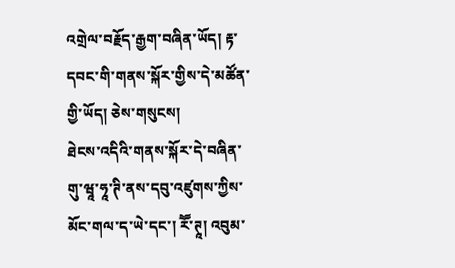འགྲེལ་བརྗོད་རྒྱག་བཞིན་ཡོད། རྟ་དབང་གི་གནས་སྐོར་གྱིས་དེ་མཚོན་གྱི་ཡོད། ཅེས་གསུངས།
ཐེངས་འདིའི་གནས་སྐོར་དེ་བཞིན་གུ་ཝཱ་ཧཱ་ཊི་ནས་དབུ་འཛུགས་ཀྱིས་མོང་གལ་ད་ཡེ་དང་། རཽ་ཊཱ། འབུམ་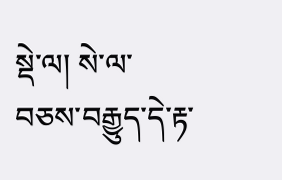སྡེ་ལ། སེ་ལ་བཅས་བརྒྱུད་དེ་རྟ་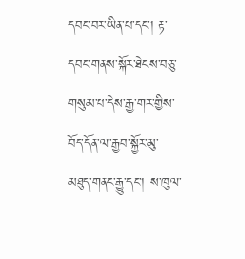དབང་བར་ཡིན་པ་དང་། རྟ་དབང་གནས་སྐོར་ཐེངས་བཅུ་གསུམ་པ་དེས་རྒྱ་གར་གྱིས་བོད་དོན་ལ་རྒྱབ་སྐྱོར་མུ་མཐུད་གནང་རྒྱུ་དང་། ས་ཁུལ་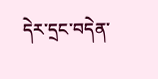དེར་དྲང་བདེན་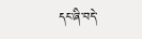དང་ཞི་བདེ་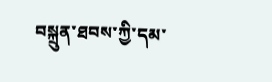བསྐྲུན་ཐབས་ཀྱི་དམ་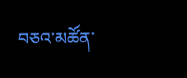བཅའ་མཚོན་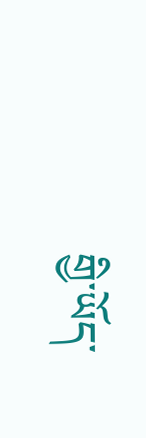གྱི་ཡོད་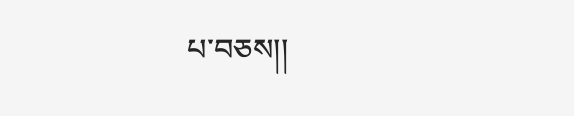པ་བཅས།།